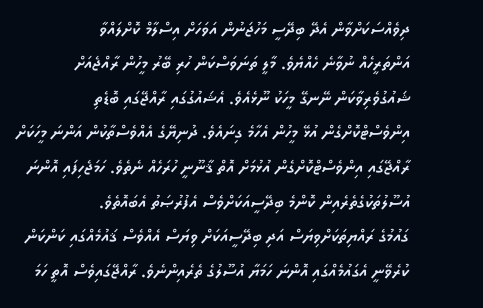ދިވެއްސަކަށްވާން އެދޭ ބިދޭސީ މަހުޖަނުން އަވަހަށް އިސްލާމް ކޮށްލައްވާ
އަންތަރީހެއް ނުވާނެ ހެއްޔެވެ. މާލީ ތަނަވަސްކަން ހުރި ބޭރު މީހުން ރާއްޖެއަށް ޝައުގުވެރިވާކަން ނޭނގޭ މީހަކު ނޫޅެއެވެ. އެޝައުގުގައި ރާއްޖޭގައި ބޮޑެތި އިންވެސްޓްކޮށްގެން އުޅޭ މީހުން އެހާމެ ގިނައެވެ. ދުނިޔޭގެ އެއްވެސްތާކުން އަންނަ މީހަކަށް ރާއްޖޭގައި އިންވެސްޓްކޮށްގެން އުޅުމަށް އޮތް ޤާނޫނީ ހުރަހެއް ނެތެވެ. ހަމަޖެހިފައި އޮންނަ އުސޫލުތަކުގެތެރެއިން ކޮންމެ ބިދޭސީއަކަށްވެސް އެފުރުޞަތު އެބައޮތެވެ.
ގައުމުގެ ރައްޔިތަކަށްވިޔަސް އަދި ބިދޭސީއަކަށް ވިޔަސް އެއްވެސް ޤައުމެއްގައި ކަންކަން ކުރެވޭނީ އެގައުމެއްގައި އޮންނަ ހަމަޔާ އުސޫލުގެ ތެރެއިންނެވެ. ރާއްޖޭގައިވެސް އޮތީ ހަމަ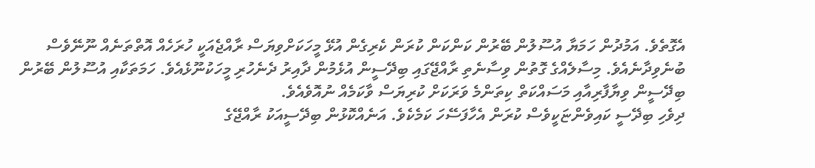އެގޮތެވެ. އަމުދުން ހަމަޔާ އުސޫލުން ބޭރުން ކަންކަން ކުރަން ކެރިގެން އުޅޭ މީހަކަށްވިޔަސް ރާއްޖެއަކީ ހުރަހެއް އޮތްތަނެއް ނޫނޭވެސް ބުނެވިދާނެއެވެ. މިސާލެއްގެ ގޮތުން ވިސާނެތި ރާއްޖޭގައި ބިދޭސީން އުޅެމުން ދާއިރު ދެނެހުރި މީހަކުނޫޅެއެވެ. ހަމަތަކާއި އުސޫލުން ބޭރުން ބިދޭސީން ވިޔާފާރިއާއި މަސައްކަތް ކިތަންމެ ވަރަކަށް ކުރިޔަސް ވާކަމެއް ނުއޮވެއެވެ.
ދިވެހި ބިދޭސީ ކައިވެންޏަކީވެސް ކުރަން އެހާފަސޭހަ ކަމެކެވެ. އަނެއްކޮޅުން ބިދޭސީއަކު ރާއްޖޭގެ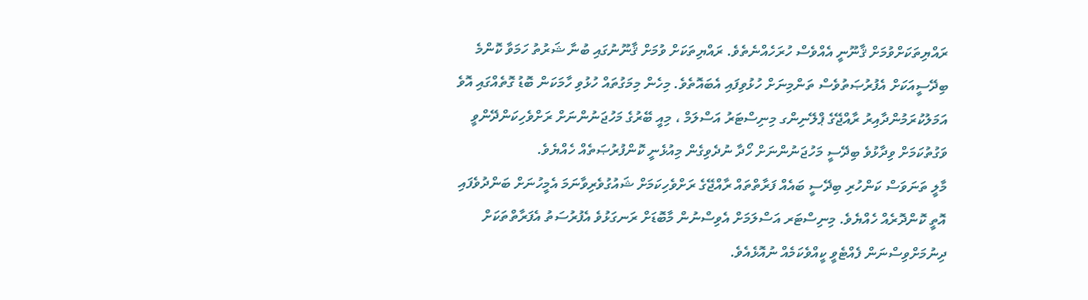ރައްޔިތަކަށްވުމަށް ޤާނޫނީ އެއްވެސް ހުރަހެއްނެތެވެ. ރައްޔިތަކަށް ވުމަށް ޤާނޫނުގައި ބުނާ ޝަރުތު ހަމަވާ ކޮންމެ ބިދޭސީއަކަށް އެފުރުޞަތުވެސް ތަންމިނަށް ހުޅުވިފައި އެބައޮތެވެ. މިހެން މިމަގުތައް ހުޅުވި ހާމަކަން ބޮޑު ގޮތެއްގައި އޮވެ އަމަލުކުރަމުންދާއިރު ރާއްޖޭގެ ޕްލޭނިންގ މިނިސްޓަރު އަސްލަމް ، މިއީ ބޭރުގެ މަހުޖަނުންނަށް ރަށްވެހިކަންދޭންވީ ވަގުތުކަމަށް ވިދާޅުވެ ބިދޭސީ މަހުޖަނުންނަށް ހޯދާ ނުދެވިގެން މިއުޅެނީ ކޮންފުރުޞަތެއް ހެއްޔެވެ.
މާލީ ތަނަވަސް ކަންހުރި ބިދޭސީ ބައެއް ފަރާތްތައް ރާއްޖޭގެ ރަށްވެހިކަމަށް ޝައުގުވެރިވާނަމަ އެމީހުނަށް ބަންދުވެފައި އޮތީ ކޮންދޮރެއް ހެއްޔެވެ. މިނިސްޓަރ އަސްލަމަށް އެވިސްނުން މާބޮޑަށް ރަނގަޅުވެ އެފުރުސަތު އެފަރާތްތަކަށް ދިނުމަށްވިސްނަން ފެއްޓެވީ ކީއްވެކަމެއް ނުއޮޅެއެވެ.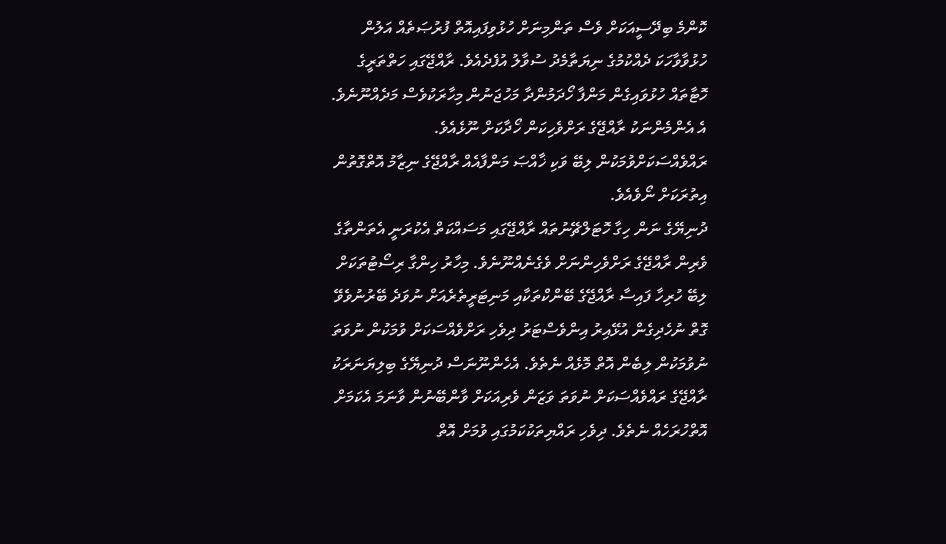ކޮންމެ ބިދޭސީއަކަށް ވެސް ތަންމިނަށް ހުޅުވިފައިއޮތް ފުރުޞަތެއް އަލުން ހުޅުވާވާހަކަ ދެއްކުމުގެ ނިޔަތާމެދު ސުވާލު އުފެދެއެވެ. ރާއްޖޭގައި ހަތްތަރީގެ ހޮޓާތައް ހުޅުވައިގެން މަންފާ ހޯދަމުންދާ މަހުޖަނުން މިހާރަކުވެސް މަދެއްނޫނެވެ. އެ އެންމެންނަކު ރާއްޖޭގެ ރަށްވެހިކަން ހޯދާކަށް ނޫޅެއެވެ. ރައްވެއްސަކަށްވުމަކުން ލިބޭ ވަކި ޚާއްޞަ މަންފާއެއް ރާއްޖޭގެ ނިޒާމު އޮތްގޮތުން އިތުރަކަށް ނޯވެއެވެ.
ދުނިޔޭގެ ނަން ހިގާ ހޮޓަލްޗޭނުތައް ރާއްޖޭގައި މަސައްކަތް އެކުރަނީ އެތަންތާގެ ވެރިން ރާއްޖޭގެ ރަށްވެހިންނަށް ވެގެނެއްނޫނެވެ. މިހާރު ހިންގާ ރިސޯޓުތަކަށް ލިބޭ ހުރިހާ ފައިސާ ރާއްޖޭގެ ބޭންކްތަކާއި މަނިޓަރީތެރެއަށް ނުވަދެ ބޭރުނުވެވޭ ގޮތް ނުހެދިގެން އުޅޭއިރު އިންވެސްޓަރު ދިވެހި ރަށްވެއްސަކަށް ވުމަކުން ނުވަތަ ނުވުމަކުން ލިބެން އޮތް މޮޅެއް ނެތެވެ. އެހެންނޫނަސް ދުނިޔޭގެ ބިލިޔަނަރަކު ރާއްޖޭގެ ރައްވެއްސަކަށް ނުވަތަ ވަޒަން ވެރިއަކަށް ވާންބޭނުން ވާނަމަ އެކަމަށް އޮތްހުރަހެއް ނެތެވެ. ދިވެހި ރައްޔިތަކުކަމުގައި ވުމަށް އޮތް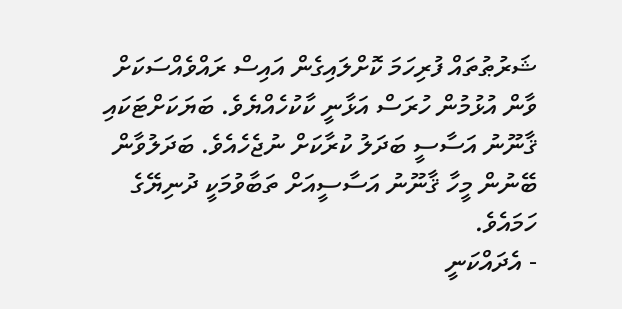ޝަރުޠުތައް ފުރިހަމަ ކޮށްލައިގެން އައިސް ރައްވެއްސަކަށް ވާން އުޅުމުން ހުރަސް އަޅާނީ ކާކުހެއްޔެވެ. ބަޔަކަށްޓަކައި ޤާނޫނު އަސާސީ ބަދަލު ކުރާކަށް ނުޖެހެއެވެ. ބަދަލުވާން ބޭނުން މީހާ ޤާނޫނު އަސާސީއަށް ތަބާވުމަކީ ދުނިޔޭގެ ހަމައެވެ.
- އެދައްކަނީ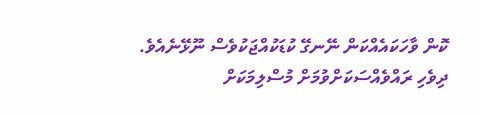ކޮން ވާހަކައެއްކަން ނޭނގޭ ކުޑަކުއްޖަކުވެސް ނޫޅޭނެއެވެ. ދިވެހި ރައްވެއްސަކަށްވުމަށް މުސްލިމަކަށް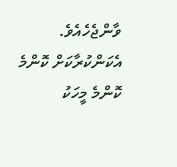ވާންޖެހެއެވެ. އެކަންކުރާކަށް ކޮންމެ ކޮންމެ މީހަކު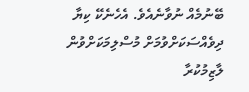ބޭނުމެއް ނުވާނެއެވެ. އެހެނެކޭ ކިޔާ ދިވެއްސަކަށްވުމަށް މުސްލިމަކަށްވުން ލާޒިމުކުރާ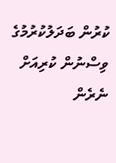ކުރުން ބަދަލުކުރުމުގެ ވިސްނުން ކުރިއަށް ނެރެން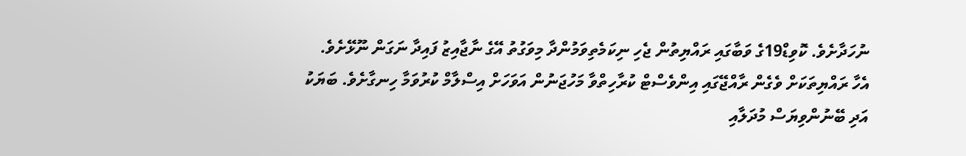ނުހަދާށެވެ. ކޮވިޑް19ގެ ވަބާގައި ރައްޔިތުން ޖެހި ނިކަމެތިވަމުންދާ މިވަގުތު އޭގެ ނާޖާއިޒު ފައިދާ ނަގަން ނޫޅޭށެވެ. އެހާ ރައްޔިތަކަށް ވެގެން ރާއްޖޭގައި އިންވެސްޓް ކުރާހިތްވާ މަހުޖަނުން އަވަހަށް އިސްލާމް ކުރުވަމާ ހިނގާށެވެ. ބަޔަކު އަދި ބޭނުންވިޔަސް މުދަލާއި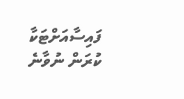ފައިސާއަށްޓަކާ ކުރަން ނުވާނެ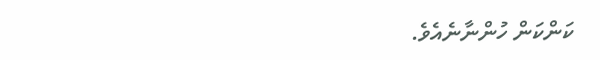ކަންކަން ހުންނާނެއެވެ.